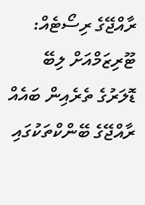ރާއްޖޭގެ ރިސޯޓެއް: ޓޫރިޒަމްއަށް ލިބޭ ޑޮލަރުގެ ތެރެއިން ބައެއް ރާއްޖޭގެ ބޭންކްތަކުގައި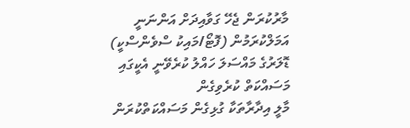މާރުކުރަން ޖެހޭ ގަވާއިދަށް އަންނަނީ އަމަލްކުރަމުން (ފޮޓޯ/މައިކު ސްވެންސްކީ)
ޑޮލަރުގެ މައްސަލަ ހައްލު ކުރެވޭނީ އެކީގައި މަސައްކަތް ކުރެވިގެން
މާލީ އިދާރާތަކާ ގުޅިގެން މަސައްކަތްކުރަން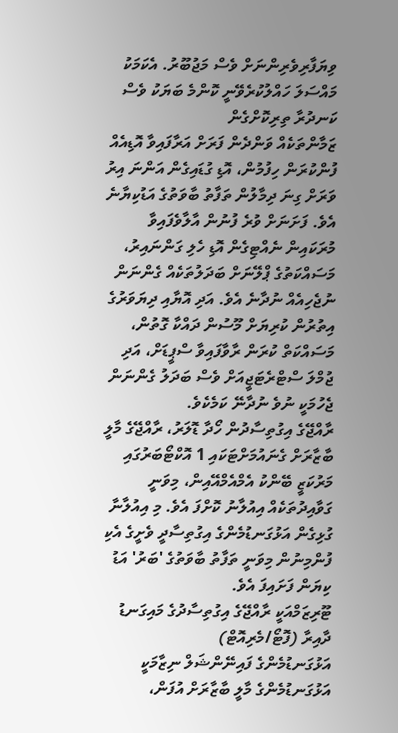ވިޔަފާރިވެރިންނަށް ވެސް މަޖުބޫރު. އެކަމަކު މައްސަލަ ހައްލުކުރެވޭނީ ކޮންމެ ބަޔަކު ވެސް ކަނދުރާ ތިރިކޮށްގެން
ޒަމާންތަކެއް ވަންދެން ފަރަށް އަރާފައިވާ އޮޑިއެއް ފުންކުރަން ހިފުމުން، އޮޑި ގުޑައިގެން އަންނަ އިރު ވަރަށް ގިނަ ދިމާލުން ތަފާތު ބާވަތުގެ އަޑުކިޔާނެ އެވެ. ފަށަނަށް ވުރެ ފުނުން އާލާވެފައިވާ މުރަކައިން ނެއްޓިގެން އޮޑި ހެލި ގަންނައިރު، މަސައްކަތުގެ ޕްލޭނަށް ބަދަލުތަކެއް ގެންނަން ނުޖެހިއެއް ނުދާނެ އެވެ. އަދި އޮޔާއި ދިޔަވަރުގެ އިތުރުން ކުރިޔަށް މޫސުން ދައްކާ ގޮތުން، މަސައްކަތް ކުރަން ރާވާފައިވާ ސްޕީޑަށް، އަދި ޖުމްލަ ސްޓްރެޓަޖީއަށް ވެސް ބަދަލު ގެންނަން ޖެހުމަކީ ނުވެ ނުދާނޭ ކަމެކެވެ.
ރާއްޖޭގެ އިގުތިސާދުން ހޯދާ ޑޮލަރު، ރާއްޖޭގެ މާލީ ބާޒާރަށް ގެނައުމަށްޓަކައި 1 އޮކްޓޯބަރުގައި މަރުކަޒީ ބޭންކު އެމްއެމްއޭއިން، މިވަނީ ގަވާއިދުތަކެއް އިއުލާނު ކޮށްފަ އެވެ. މި އިއުލާނާ ގުޅިގެން އަޅުގަނޑުމެންގެ އިގުތިސާދީ ވެށީގެ އެކި ފުންމިނުން މިވަނީ ތަފާތު ބާވަތުގެ 'ބަރު' އަޑު ކިޔަން ފަށައިފަ އެވެ.
ޓޫރިޒަމްއަކީ ރާއްޖޭގެ އިގުތިސާދުގެ މައިގަނޑު ދާއިރާ (ފޮޓޯ/މެރިއޮޓް)
އަޅުގަނޑުމެންގެ ފައިނޭންޝަލް ނިޒާމަކީ އަޅުގަނޑުމެންގެ މާލީ ބާޒާރަށް އުފަން،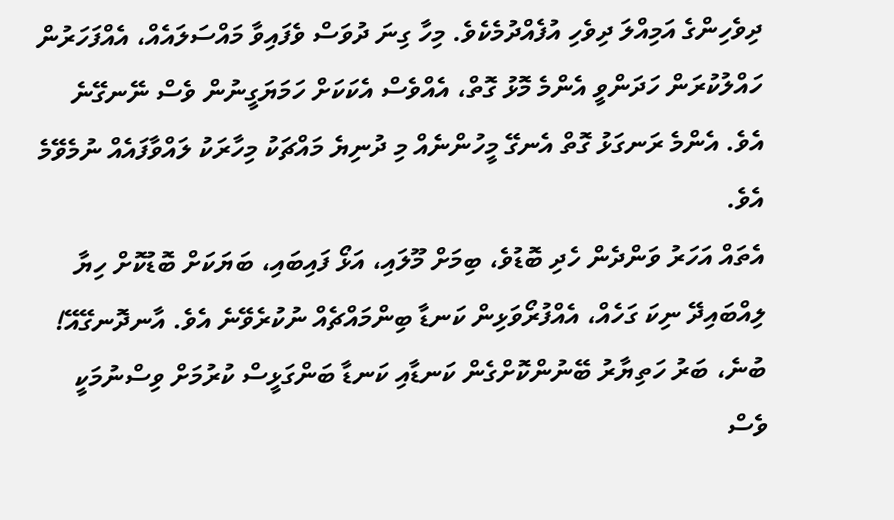ދިވެހިންގެ އަމިއްލަ ދިވެހި އުފެއްދުމެކެވެ. މިހާ ގިނަ ދުވަސް ވެފައިވާ މައްސަލައެއް، އެއްފަހަރުން ހައްލުކުރަން ހަދަންވީ އެންމެ މޮޅު ގޮތް، އެއްވެސް އެކަކަށް ހަމަޔަގީނުން ވެސް ނޭނގޭނެ އެވެ. އެންމެ ރަނގަޅު ގޮތް އެނގޭ މީހުންނެއް މި ދުނިޔެ މައްޗަކު މިހާރަކު ލައްވާފައެއް ނުމެވޭމެ އެވެ.
އެތައް އަހަރު ވަންދެން ހެދި ބޮޑުވެ، ބިމަށް މޫލައި، އަޅޯ ފައިބައި، ބަޔަކަށް ބޮޑުކޮށް ހިޔާ ލިއްބައިދޭ ނިކަ ގަހެއް، އެއްފުރޯވަޅިން ކަނޑާ ބިންމައްޗެއް ނުކުރެވޭނެ އެވެ. އާނދޮނގޭއޭ! ބުނެ، ބަރު ހަތިޔާރު ބޭނުންކޮށްގެން ކަނޑާއި ކަނޑާ ބަންގަޅީސް ކުރުމަށް ވިސްނުމަކީ ވެސް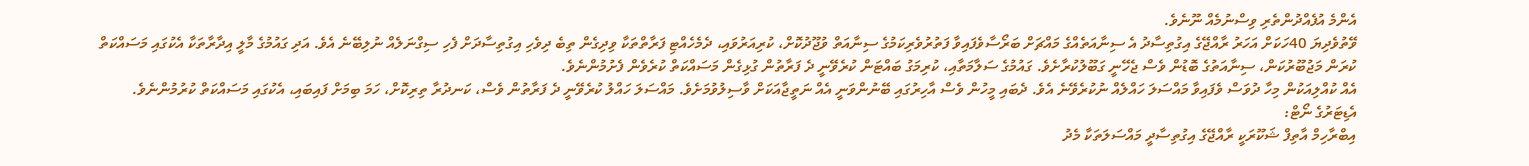އެންމެ އުފެއްދުންތެރި ވިސްނުމެއް ނޫނެވެ.
ވޭތުވެދިޔަ 40ހަކަށް އަހަރު ރާއްޖޭގެ އިގުތިސާދު އެ ސިނާއަތެއްގެ މައްޗަށް ބަރޯސާވެފައިވާ ފަތުރުވެރިކަމުގެ ސިނާއަތް ވުޖޫދުކޮށް، ކުރިއަރުވައި، ދެމެހެއްޓި ފަރާތްތަކާ ވިދިގެން ތިބެ ދިވެހި އިގުތިސާދަށް ފެހި ސިގްނަލެއް ނުލިބޭނެ އެވެ. އަދި ގައުމުގެ މާލީ އިދާރާތަކާ އެކުގައި މަސައްކަތް ކުރަން މަޖުބޫރުކަން، ސިނާއަތުގެ ބޮޑުން ވެސް ޖެހޭނީ ގަބޫލުކުރާށެވެ. ގައުމުގެ ސަލާމަތާއި، ކުރިމަގު ބައްޓަން ކުރެވޭނީ ދެ ފަރާތުން ގުޅިގެން މަސައްކަތް ކުރެވެން ފެށުމުންނެވެ.
އެއް ކުއްލިއަކުން މިހާ ދުވަސް ވެފައިވާ މައްސަލަ ހައްލެއް ނުކުރެވޭނެ އެވެ. ދެބައި މީހުން ވެސް އާހިރުގައި ބޭނުންވަނީ އެއް ނަތީޖާއަކަށް ވާސިލުވުމަށެވެ. މައްސަލަ ހައްލު ކުރެވޭނީ ދެ ފަރާތުން ވެސް، ކަނދުރާ ތިރިކޮށް، ހަމަ ބިމަށް ފައިބައި، އެކުގައި މަސައްކަތް ކުރުމުންނެވެ.
އެޑިޓަރުގެ ނޯޓް:
އިބްރާހިމް އާތިފް ޝަކޫރަކީ ރާއްޖޭގެ އިގުތިސާދީ މައްސަލަތަކާ މެދު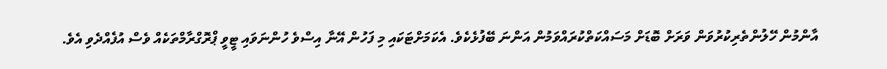އާންމުން ހޭލުންތެރިކުރުވަން ވަރަށް ބޮޑަށް މަސައްކަތްކުރައްވަމުން އަންނަ ބޭފުޅެކެވެ. އެކަމަށްޓަކައި މި ފަހުން އޭނާ އިސްވެ ހުންނަވައި ޓީވީ ޕްރޮގްރާމްތަކެއް ވެސް އުފެއްދެވި އެވެ.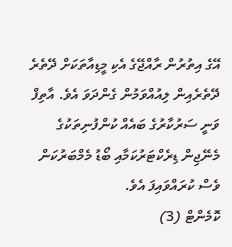އޭގެ އިތުރުން ރާއްޖޭގެ އެކި މީޑިއާތަކަށް ދޭތެރެ ދޭތެރެއިން ލިއުއްވަމުން ގެންދަވަ އެވެ. އާތިފް ވަނީ ސަރުކާރުގެ ބައެއް ކުންފުނިތަކުގެ މެނޭޖިން ޑިރެކްޓަރުކަމާއި ބޯޑު މެމްބަރުކަން ވެސް ކުރައްވައިފަ އެވެ.
ކޮމެންޓް (3)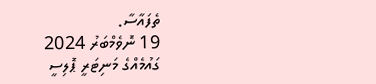ތެފައާސާ.
19 ނޮވެމްބަރު 2024
ގައުމެއްގެ މަނިޓަރީ ޕޮލިސީ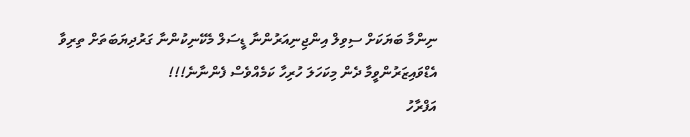ނިންމާ ބަޔަކަށް ސިވިލް އިންޖިނިއަރުންނާ ޑީސަލް މެކޭނިކުންނާ ގަރުދިޔަބަތަށް ތިރިވާ އެޑްވައިޒަރުންވީމާ ދެން މިކަހަލަ ހުރިހާ ކަމެއްވެސް ފެންނާނެ!!!
އަފްރާހު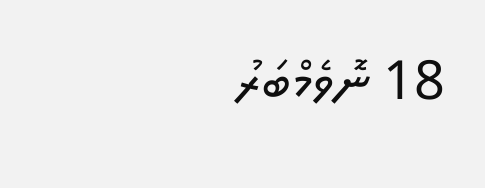18 ނޮވެމްބަރު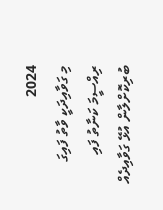2024
މި ގަވާއިދަކީ ވާތު ފައިގަ ރިއްސީމަ ކަނާތު ފައި ބުރިކޮށްލާން އުޅޭ ގަވާއިދެއް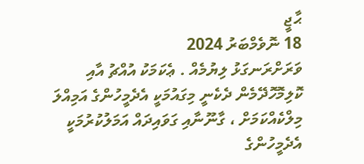ޙާޖީ
18 ނޮވެމްބަރު 2024
ވަރަށްރަނގަޅު ލިޔުމެއް . ޢެކަމަކު އުއްޗު އާއި ކޮލިމޮހޮދޭމެން ދެކެނީ މިގައުމަކީ އެދެމީހުންގެ އަމިއްލަ މިލްކެއްކަމަށް ، ގާނޫނާއި ގަވައިދައް އަމަލުކުރުމަކީ އެދެމީހުންގެ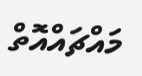މައްޗައްއޮތް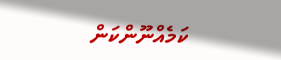ކަމެއްނޫންކަން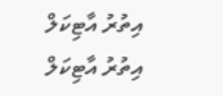އިތުރު އާޓިކަލް
އިތުރު އާޓިކަލް